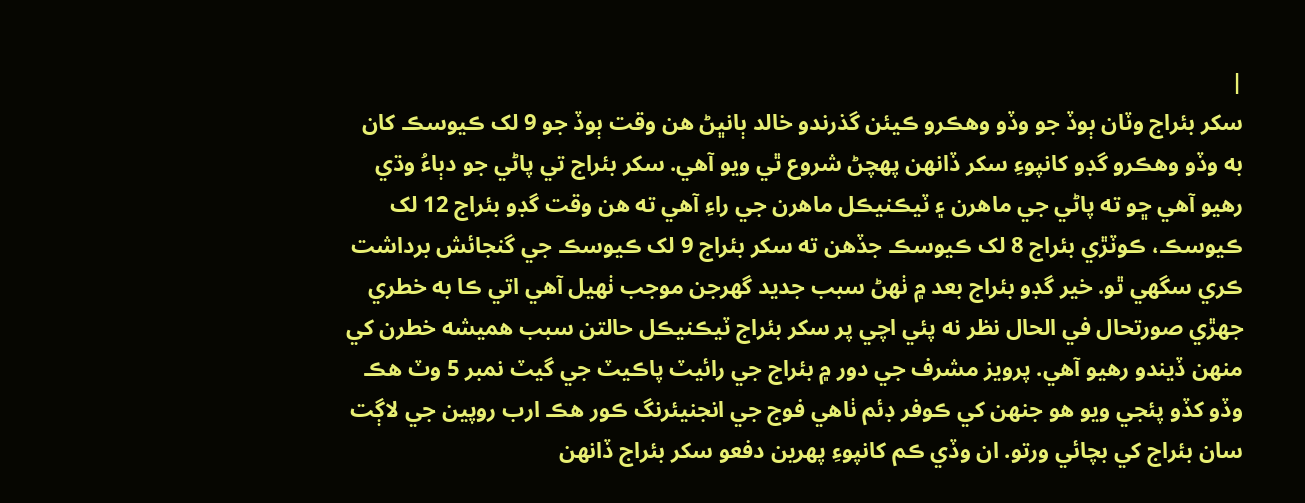|
سکر بئراج وٽان ٻوڏ جو وڏو وهڪرو ڪيئن گذرندو خالد ٻانڀڻ هن وقت ٻوڏ جو 9 لک ڪيوسڪ کان به وڏو وهڪرو گڊو کانپوءِ سکر ڏانهن پهچڻ شروع ٿي ويو آهي. سکر بئراج تي پاڻي جو دٻاءُ وڌي رهيو آهي ڇو ته پاڻي جي ماهرن ۽ ٽيڪنيڪل ماهرن جي راءِ آهي ته هن وقت گڊو بئراج 12 لک ڪيوسڪ، ڪوٽڙي بئراج 8 لک ڪيوسڪ جڏهن ته سکر بئراج 9 لک ڪيوسڪ جي گنجائش برداشت ڪري سگهي ٿو. خير گڊو بئراج بعد ۾ ٺهڻ سبب جديد گهرجن موجب ٺهيل آهي اتي ڪا به خطري جهڙي صورتحال في الحال نظر نه پئي اچي پر سکر بئراج ٽيڪنيڪل حالتن سبب هميشه خطرن کي منهن ڏيندو رهيو آهي. پرويز مشرف جي دور ۾ بئراج جي رائيٽ پاڪيٽ جي گيٽ نمبر 5 وٽ هڪ وڏو کڏو پئجي ويو هو جنهن کي ڪوفر ڊئم ٺاهي فوج جي انجنيئرنگ ڪور هڪ ارب روپين جي لاڳت سان بئراج کي بچائي ورتو. ان وڏي ڪم کانپوءِ پهرين دفعو سکر بئراج ڏانهن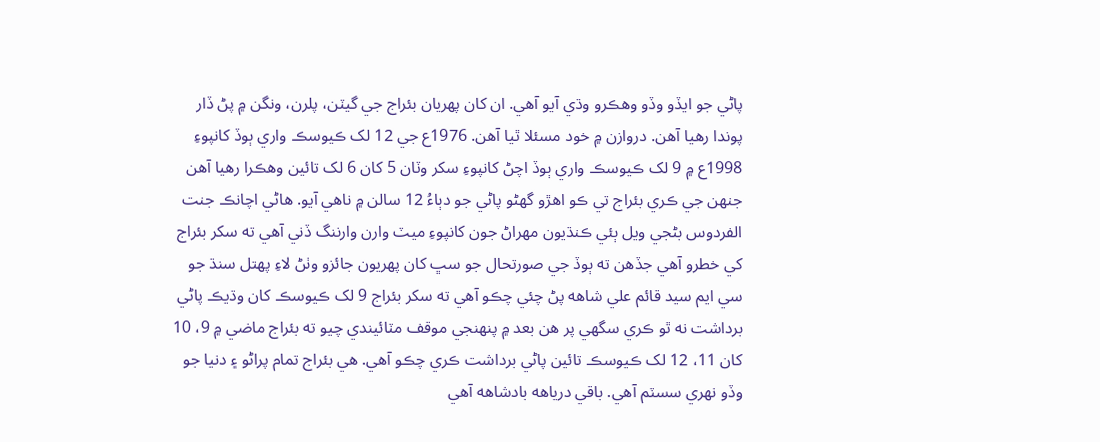پاڻي جو ايڏو وڏو وهڪرو وڌي آيو آهي. ان کان پهريان بئراج جي گيٽن، پلرن، ونگن ۾ پڻ ڏار پوندا رهيا آهن. دروازن ۾ خود مسئلا ٿيا آهن. 1976ع جي 12 لک ڪيوسڪ واري ٻوڏ کانپوءِ 1998ع ۾ 9 لک ڪيوسڪ واري ٻوڏ اچڻ کانپوءِ سکر وٽان 5 کان 6 لک تائين وهڪرا رهيا آهن جنهن جي ڪري بئراج تي ڪو اهڙو گهڻو پاڻي جو دٻاءُ 12 سالن ۾ ناهي آيو. هاڻي اچانڪ جنت الفردوس بڻجي ويل ٻئي ڪنڌيون مهراڻ جون کانپوءِ ميٽ وارن وارننگ ڏني آهي ته سکر بئراج کي خطرو آهي جڏهن ته ٻوڏ جي صورتحال جو سڀ کان پهريون جائزو وٺڻ لاءِ پهتل سنڌ جو سي ايم سيد قائم علي شاهه پڻ چئي چڪو آهي ته سکر بئراج 9 لک ڪيوسڪ کان وڌيڪ پاڻي برداشت نه ٿو ڪري سگهي پر هن بعد ۾ پنهنجي موقف مٽائيندي چيو ته بئراج ماضي ۾ 9، 10 کان 11، 12 لک ڪيوسڪ تائين پاڻي برداشت ڪري چڪو آهي. هي بئراج تمام پراڻو ۽ دنيا جو وڏو نهري سسٽم آهي. باقي درياهه بادشاهه آهي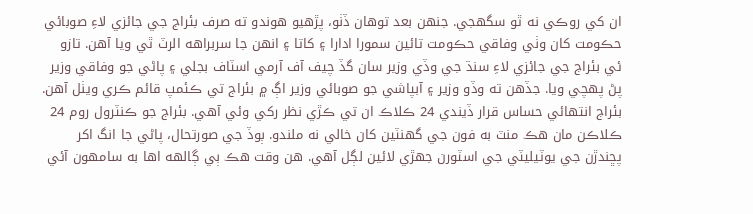ان کي روڪي نه ٿو سگهجي. جنهن بعد توهان ڏٺو، پڙهيو هوندو ته صرف بئراج جي جائزي لاءِ صوبائي حڪومت کان وٺي وفاقي حڪومت تائين سمورا ادارا ۽ کاتا ۽ انهن جا سربراهه الرٽ ٿي ويا آهن. تازو ئي بئراج جي جائزي لاءِ سنڌ جي وڏي وزير سان گڏ چيف آف آرمي اسٽاف بجلي ۽ پاڻي جو وفاقي وزير پڻ پهچي ويا. جڏهن ته وڏو وزير ۽ آبپاشي جو صوبائي وزير اڳ ۾ بئراج تي ڪئمپ قائم ڪري ويٺل آهن. بئراج انتهائي حساس قرار ڏيندي 24 ڪلاڪ ان تي ڪڙي نظر رکي وئي آهي. بئراج جو ڪنٽرول روم 24 ڪلاڪن مان هڪ منٽ به فون جي گهنٽين کان خالي نه ملندو. ٻوڏ جي صورتحال، پاڻي جا انگ اکر پڇندڙن جي يوٽيليٽي جي اسٽورن جهڙي لائين لڳل آهي. هن وقت هڪ ٻي ڳالهه اها به سامهون آئي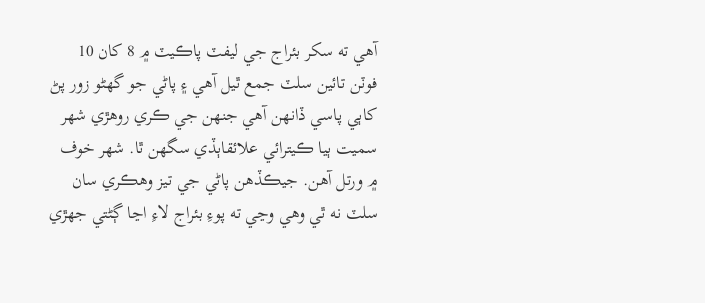آهي ته سکر بئراج جي ليفٽ پاڪيٽ ۾ 8 کان 10 فوٽن تائين سلٽ جمع ٿيل آهي ۽ پاڻي جو گهڻو زور پڻ کاٻي پاسي ڏانهن آهي جنهن جي ڪري روهڙي شهر سميت ٻيا ڪيترائي علائقاٻڏي سگهن ٿا. شهر خوف ۾ ورتل آهن. جيڪڏهن پاڻي جي تيز وهڪري سان سلٽ نه ٿي وهي وڃي ته پوءِ بئراج لاءِ اڃا ڳڻتي جهڙي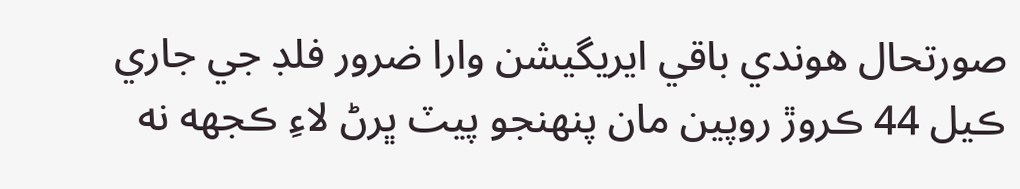صورتحال هوندي باقي ايريگيشن وارا ضرور فلڊ جي جاري ڪيل 44 ڪروڙ روپين مان پنهنجو پيٽ ڀرڻ لاءِ ڪجهه نه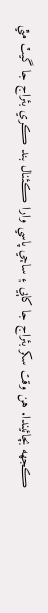ڪجهه بچائيندا. هن وقت سکر بئراج جا کاٻي ۽ ساڄي پاسي وارا ڪئنال بند ڪري بئراج جا گيٽ مٿي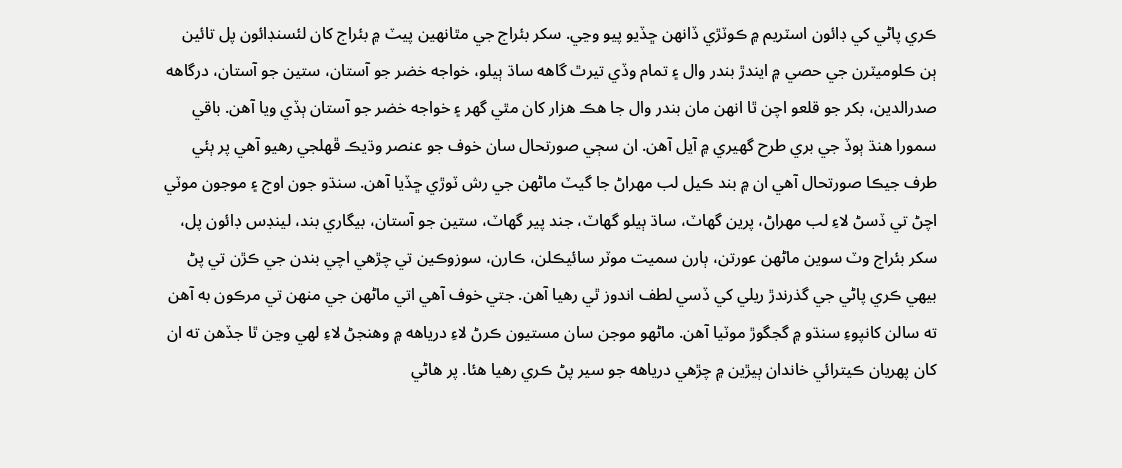ڪري پاڻي کي ڊائون اسٽريم ۾ ڪوٽڙي ڏانهن ڇڏيو پيو وڃي. سکر بئراج جي مٿانهين پيٽ ۾ بئراج کان لئسنڊائون پل تائين ٻن ڪلوميٽرن جي حصي ۾ ايندڙ بندر وال ۽ تمام وڏي تيرٿ گاهه ساڌ ٻيلو، خواجه خضر جو آستان، ستين جو آستان، درگاهه صدرالدين، بکر جو قلعو اچن ٿا انهن مان بندر وال جا هڪ هزار کان مٿي گهر ۽ خواجه خضر جو آستان ٻڏي ويا آهن. باقي سمورا هنڌ ٻوڏ جي بري طرح گهيري ۾ آيل آهن. ان سڄي صورتحال سان خوف جو عنصر وڌيڪ ڦهلجي رهيو آهي پر ٻئي طرف جيڪا صورتحال آهي ان ۾ بند ڪيل لب مهراڻ جا گيٽ ماڻهن جي رش ٽوڙي ڇڏيا آهن. سنڌو جون اوج ۽ موجون موٽي اچڻ تي ڏسڻ لاءِ لب مهراڻ، پرين گهاٽ، ساڌ ٻيلو گهاٽ، جند پير گهاٽ، ستين جو آستان، بيگاري بند، لينڊس ڊائون پل، سکر بئراج وٽ سوين ماڻهن عورتن، ٻارن سميت موٽر سائيڪلن، ڪارن، سوزوڪين تي چڙهي اچي بندن جي ڪڙن تي پڻ بيهي ڪري پاڻي جي گذرندڙ ريلي کي ڏسي لطف اندوز ٿي رهيا آهن. جتي خوف آهي اتي ماڻهن جي منهن تي مرڪون به آهن ته سالن کانپوءِ سنڌو ۾ گجگوڙ موٽيا آهن. ماڻهو موجن سان مستيون ڪرڻ لاءِ درياهه ۾ وهنجڻ لاءِ لهي وڃن ٿا جڏهن ته ان کان پهريان ڪيترائي خاندان ٻيڙين ۾ چڙهي درياهه جو سير پڻ ڪري رهيا هئا. پر هاڻي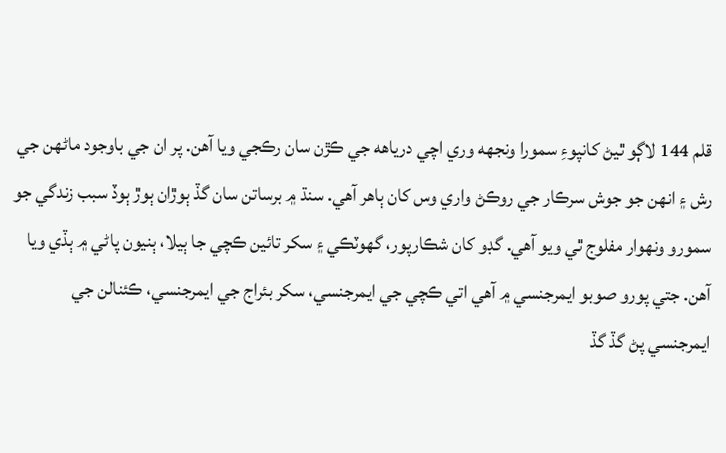قلم 144 لاڳو ٿيڻ کانپوءِ سمورا ونجهه وري اچي درياهه جي ڪڙن سان رڪجي ويا آهن. پر ان جي باوجود ماڻهن جي رش ۽ انهن جو جوش سرڪار جي روڪڻ واري وس کان ٻاهر آهي. سنڌ ۾ برساتن سان گڏ ٻوڙان ٻوڙ ٻوڏ سبب زندگي جو سمورو ونهوار مفلوج ٿي ويو آهي. گڊو کان شڪارپور، گهوٽڪي ۽ سکر تائين ڪچي جا ٻيلا، ٻنيون پاڻي ۾ ٻڏي ويا آهن. جتي پورو صوبو ايمرجنسي ۾ آهي اتي ڪچي جي ايمرجنسي، سکر بئراج جي ايمرجنسي، ڪئنالن جي ايمرجنسي پڻ گڏ گڏ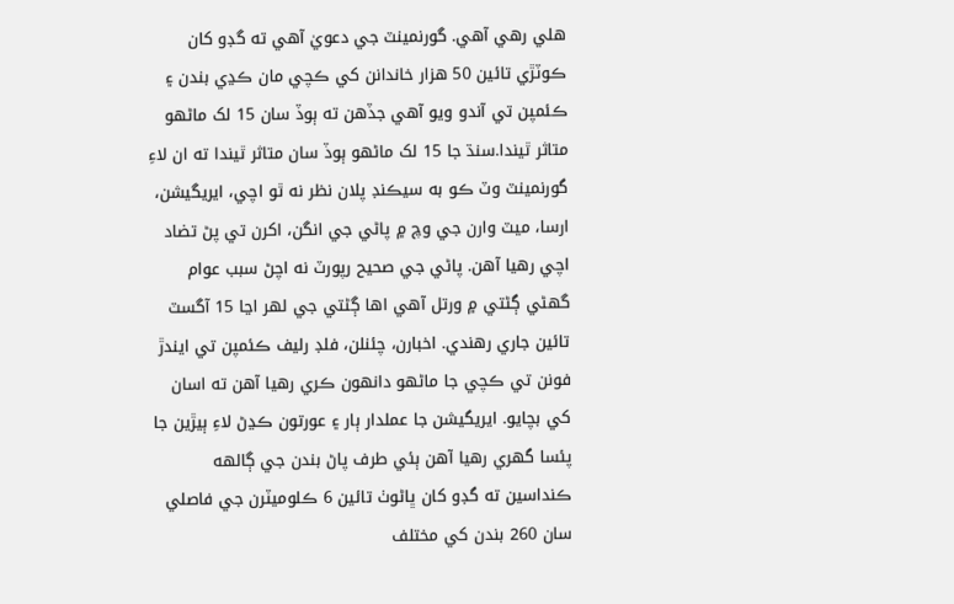هلي رهي آهي. گورنمينٽ جي دعويٰ آهي ته گڊو کان ڪوٽڙي تائين 50 هزار خاندانن کي ڪچي مان ڪڍي بندن ۽ ڪئمپن تي آندو ويو آهي جڏهن ته ٻوڏ سان 15 لک ماڻهو متاثر ٿيندا.سنڌ جا 15 لک ماڻهو ٻوڏ سان متاثر ٿيندا ته ان لاءِ گورنمينٽ وٽ ڪو به سيڪنڊ پلان نظر نه ٿو اچي، ايريگيشن، ارسا، ميٽ وارن جي وچ ۾ پاڻي جي انگن، اکرن تي پڻ تضاد اچي رهيا آهن. پاڻي جي صحيح رپورٽ نه اچڻ سبب عوام گهڻي ڳڻتي ۾ ورتل آهي اها ڳڻتي جي لهر اڃا 15 آگسٽ تائين جاري رهندي. اخبارن، چئنلن، فلڊ رليف ڪئمپن تي ايندڙ فونن تي ڪچي جا ماڻهو دانهون ڪري رهيا آهن ته اسان کي بچايو. ايريگيشن جا عملدار ٻار ۽ عورتون ڪڍڻ لاءِ ٻيڙين جا پئسا گهري رهيا آهن ٻئي طرف پاڻ بندن جي ڳالهه ڪنداسين ته گڊو کان ڀاڻوٺ تائين 6 ڪلوميٽرن جي فاصلي سان 260 بندن کي مختلف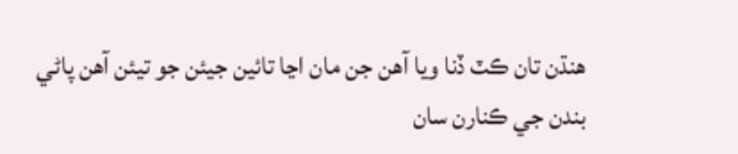هنڌن تان ڪٽ ڏنا ويا آهن جن مان اڃا تائين جيئن جو تيئن آهن پاڻي بندن جي ڪنارن سان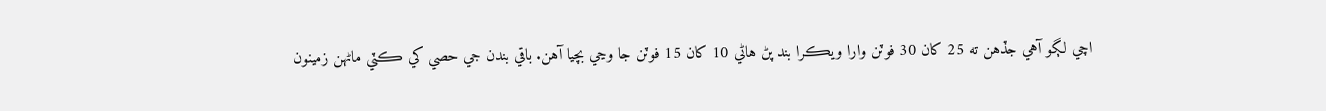اچي لڳو آهي جڏهن ته 25 کان 30 فوٽن وارا ويڪرا بند پڻ هاڻي 10 کان 15 فوٽن جا وڃي بچيا آهن. باقي بندن جي حصي کي ڪٽي ماڻهن زمينون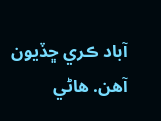آباد ڪري ڇڏيون آهن. هاڻي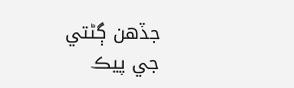جڏهن ڳڻتي جي پيڪ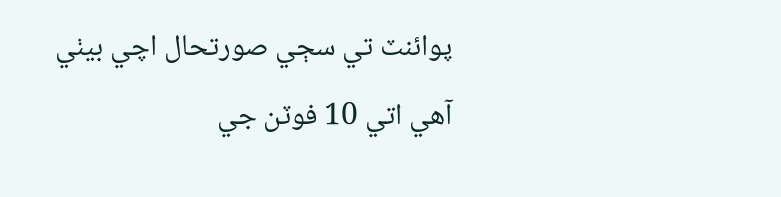پوائنٽ تي سڄي صورتحال اچي بيٺي آهي اتي 10 فوٽن جي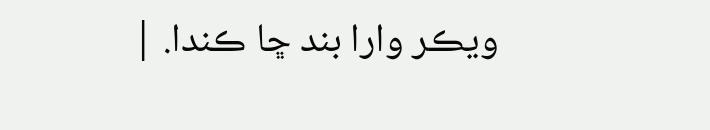ويڪر وارا بند ڇا ڪندا. |